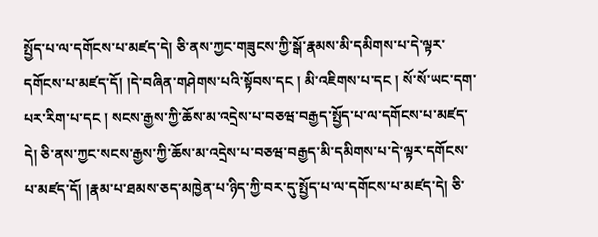སྤྱོད་པ་ལ་དགོངས་པ་མཛད་དེ། ཅི་ནས་ཀྱང་གཟུངས་ཀྱི་སྒོ་རྣམས་མི་དམིགས་པ་དེ་ལྟར་དགོངས་པ་མཛད་དོ། །དེ་བཞིན་གཤེགས་པའི་སྟོབས་དང ། མི་འཇིགས་པ་དང ། སོ་སོ་ཡང་དག་པར་རིག་པ་དང ། སངས་རྒྱས་ཀྱི་ཆོས་མ་འདྲེས་པ་བཅཝ་བརྒྱད་སྤྱོད་པ་ལ་དགོངས་པ་མཛད་དེ། ཅི་ནས་ཀྱང་སངས་རྒྱས་ཀྱི་ཆོས་མ་འདྲེས་པ་བཅཝ་བརྒྱད་མི་དམིགས་པ་དེ་ལྟར་དགོངས་པ་མཛད་དོ། །རྣམ་པ་ཐམས་ཅད་མཁྱེན་པ་ཉིད་ཀྱི་བར་དུ་སྤྱོད་པ་ལ་དགོངས་པ་མཛད་དེ། ཅི་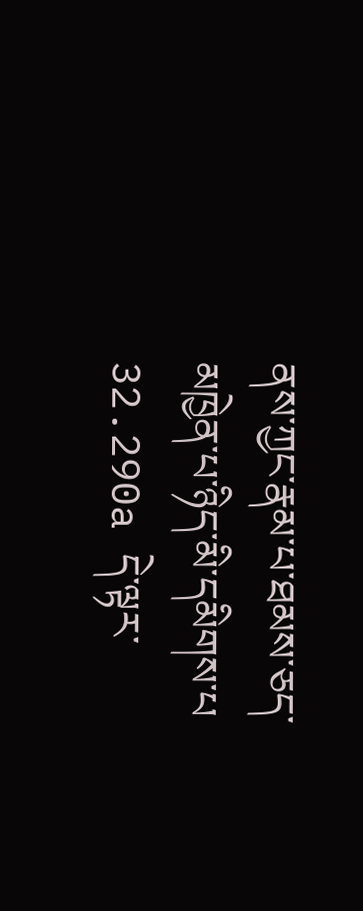ནས་ཀྱང་རྣམ་པ་ཐམས་ཅད་མཁྱེན་པ་ཉིད་མི་དམིགས་པ 32.290a དེ་ལྟར་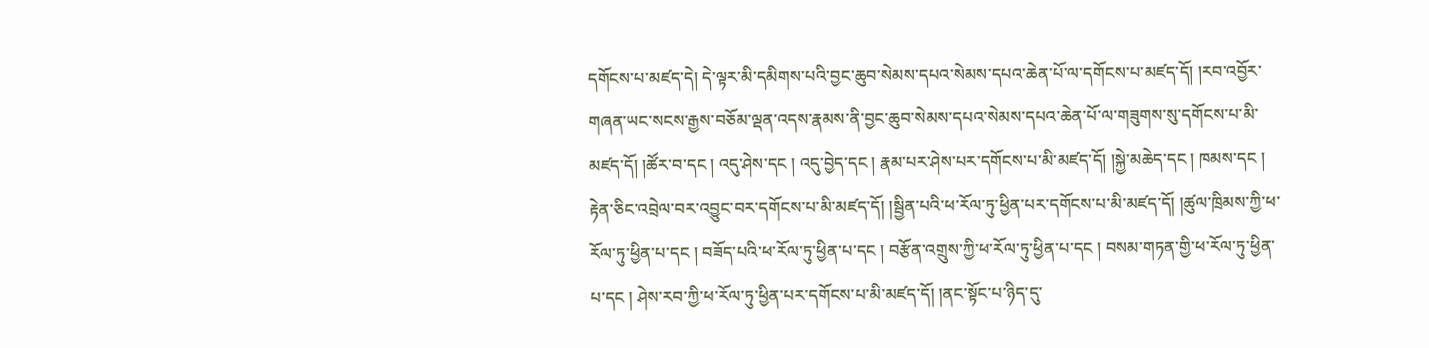དགོངས་པ་མཛད་དེ། དེ་ལྟར་མི་དམིགས་པའི་བྱང་ཆུབ་སེམས་དཔའ་སེམས་དཔའ་ཆེན་པོ་ལ་དགོངས་པ་མཛད་དོ། །རབ་འབྱོར་གཞན་ཡང་སངས་རྒྱས་བཅོམ་ལྡན་འདས་རྣམས་ནི་བྱང་ཆུབ་སེམས་དཔའ་སེམས་དཔའ་ཆེན་པོ་ལ་གཟུགས་སུ་དགོངས་པ་མི་མཛད་དོ། །ཚོར་བ་དང ། འདུ་ཤེས་དང ། འདུ་བྱེད་དང ། རྣམ་པར་ཤེས་པར་དགོངས་པ་མི་མཛད་དོ། །སྐྱེ་མཆེད་དང ། ཁམས་དང ། རྟེན་ཅིང་འབྲེལ་བར་འབྱུང་བར་དགོངས་པ་མི་མཛད་དོ། །སྦྱིན་པའི་ཕ་རོལ་ཏུ་ཕྱིན་པར་དགོངས་པ་མི་མཛད་དོ། །ཚུལ་ཁྲིམས་ཀྱི་ཕ་རོལ་ཏུ་ཕྱིན་པ་དང ། བཟོད་པའི་ཕ་རོལ་ཏུ་ཕྱིན་པ་དང ། བརྩོན་འགྲུས་ཀྱི་ཕ་རོལ་ཏུ་ཕྱིན་པ་དང ། བསམ་གཏན་གྱི་ཕ་རོལ་ཏུ་ཕྱིན་པ་དང ། ཤེས་རབ་ཀྱི་ཕ་རོལ་ཏུ་ཕྱིན་པར་དགོངས་པ་མི་མཛད་དོ། །ནང་སྟོང་པ་ཉིད་དུ་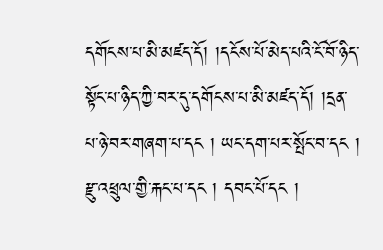དགོངས་པ་མི་མཛད་དོ། །དངོས་པོ་མེད་པའི་ངོ་བོ་ཉིད་སྟོང་པ་ཉིད་ཀྱི་བར་དུ་དགོངས་པ་མི་མཛད་དོ། །དྲན་པ་ཉེ་བར་གཞག་པ་དང ། ཡང་དག་པར་སྤོང་བ་དང ། རྫུ་འཕྲུལ་གྱི་རྐང་པ་དང ། དབང་པོ་དང །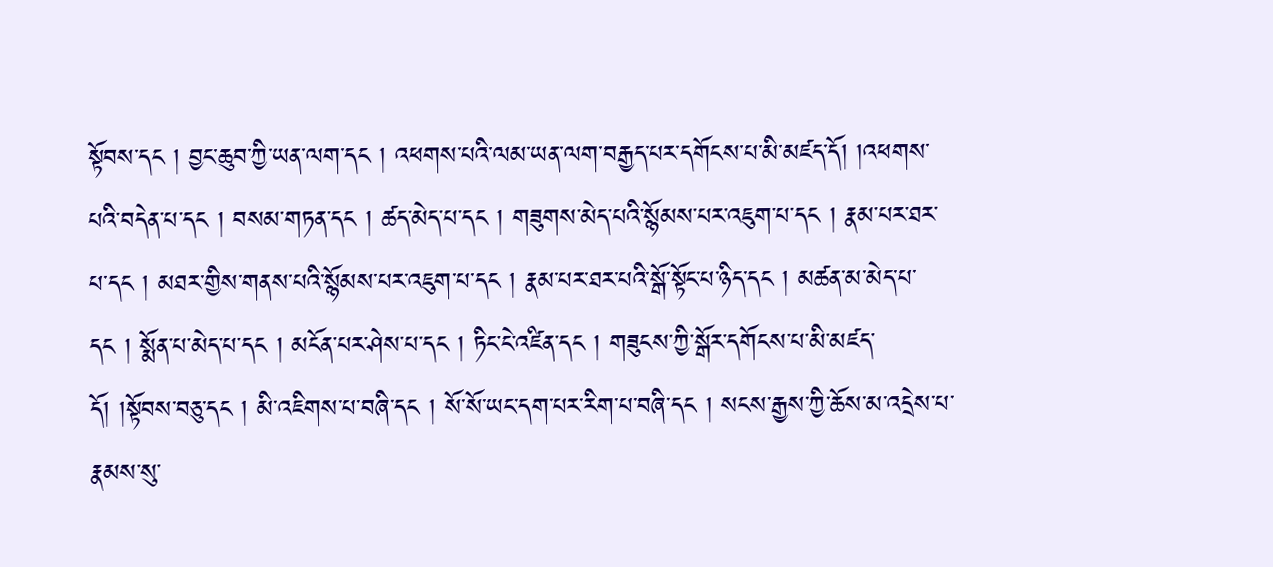སྟོབས་དང ། བྱང་ཆུབ་ཀྱི་ཡན་ལག་དང ། འཕགས་པའི་ལམ་ཡན་ལག་བརྒྱད་པར་དགོངས་པ་མི་མཛད་དོ། །འཕགས་པའི་བདེན་པ་དང ། བསམ་གཏན་དང ། ཚད་མེད་པ་དང ། གཟུགས་མེད་པའི་སྙོམས་པར་འཇུག་པ་དང ། རྣམ་པར་ཐར་པ་དང ། མཐར་གྱིས་གནས་པའི་སྙོམས་པར་འཇུག་པ་དང ། རྣམ་པར་ཐར་པའི་སྒོ་སྟོང་པ་ཉིད་དང ། མཚན་མ་མེད་པ་དང ། སྨོན་པ་མེད་པ་དང ། མངོན་པར་ཤེས་པ་དང ། ཏིང་ངེ་འཛིན་དང ། གཟུངས་ཀྱི་སྒོར་དགོངས་པ་མི་མཛད་དོ། །སྟོབས་བཅུ་དང ། མི་འཇིགས་པ་བཞི་དང ། སོ་སོ་ཡང་དག་པར་རིག་པ་བཞི་དང ། སངས་རྒྱས་ཀྱི་ཆོས་མ་འདྲེས་པ་རྣམས་སུ་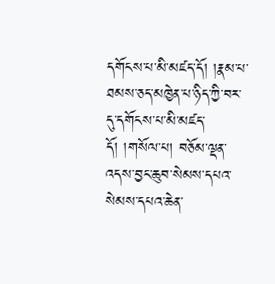དགོངས་པ་མི་མཛད་དོ། །རྣམ་པ་ཐམས་ཅད་མཁྱེན་པ་ཉིད་ཀྱི་བར་དུ་དགོངས་པ་མི་མཛད་དོ། །གསོལ་པ། བཅོམ་ལྡན་འདས་བྱང་ཆུབ་སེམས་དཔའ་སེམས་དཔའ་ཆེན་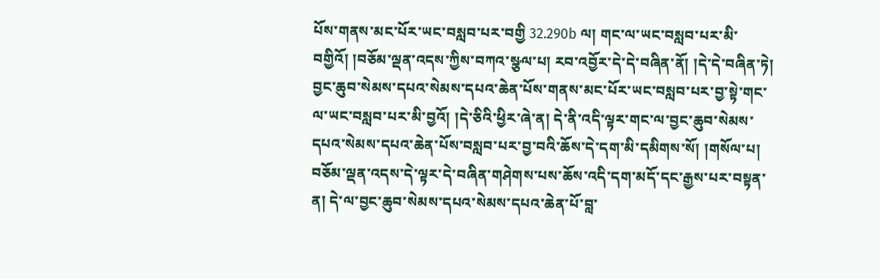པོས་གནས་མང་པོར་ཡང་བསླབ་པར་བགྱི 32.290b ལ། གང་ལ་ཡང་བསླབ་པར་མི་བགྱིའོ། །བཅོམ་ལྡན་འདས་ཀྱིས་བཀའ་སྩལ་པ། རབ་འབྱོར་དེ་དེ་བཞིན་ནོ། །དེ་དེ་བཞིན་ཏེ། བྱང་ཆུབ་སེམས་དཔའ་སེམས་དཔའ་ཆེན་པོས་གནས་མང་པོར་ཡང་བསླབ་པར་བྱ་སྟེ་གང་ལ་ཡང་བསླབ་པར་མི་བྱའོ། །དེ་ཅིའི་ཕྱིར་ཞེ་ན། དེ་ནི་འདི་ལྟར་གང་ལ་བྱང་ཆུབ་སེམས་དཔའ་སེམས་དཔའ་ཆེན་པོས་བསླབ་པར་བྱ་བའི་ཆོས་དེ་དག་མི་དམིགས་སོ། །གསོལ་པ། བཅོམ་ལྡན་འདས་དེ་ལྟར་དེ་བཞིན་གཤེགས་པས་ཆོས་འདི་དག་མདོ་དང་རྒྱས་པར་བསྟན་ན། དེ་ལ་བྱང་ཆུབ་སེམས་དཔའ་སེམས་དཔའ་ཆེན་པོ་བླ་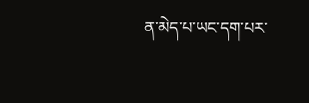ན་མེད་པ་ཡང་དག་པར་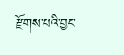རྫོགས་པའི་བྱང་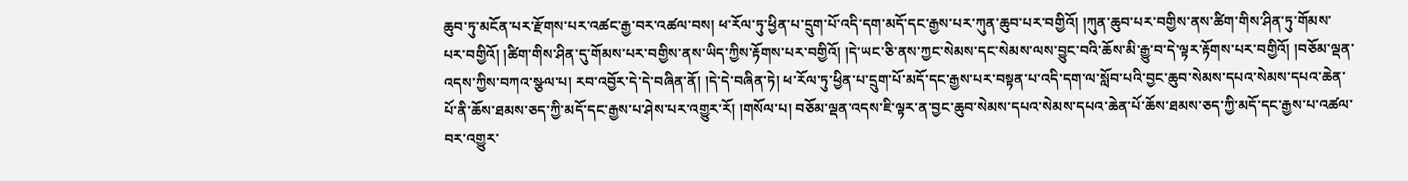ཆུབ་ཏུ་མངོན་པར་རྫོགས་པར་འཚང་རྒྱ་བར་འཚལ་བས། ཕ་རོལ་ཏུ་ཕྱིན་པ་དྲུག་པོ་འདི་དག་མདོ་དང་རྒྱས་པར་ཀུན་ཆུབ་པར་བགྱིའོ། །ཀུན་ཆུབ་པར་བགྱིས་ནས་ཚིག་གིས་ཤིན་ཏུ་གོམས་པར་བགྱིའོ། །ཚིག་གིས་ཤིན་དུ་གོམས་པར་བགྱིས་ནས་ཡིད་ཀྱིས་རྟོགས་པར་བགྱིའོ། །དེ་ཡང་ཅི་ནས་ཀྱང་སེམས་དང་སེམས་ལས་བྱུང་བའི་ཆོས་མི་རྒྱུ་བ་དེ་ལྟར་རྟོགས་པར་བགྱིའོ། །བཅོམ་ལྡན་འདས་ཀྱིས་བཀའ་སྩལ་པ། རབ་འབྱོར་དེ་དེ་བཞིན་ནོ། །དེ་དེ་བཞིན་ཏེ། ཕ་རོལ་ཏུ་ཕྱིན་པ་དྲུག་པོ་མདོ་དང་རྒྱས་པར་བསྟན་པ་འདི་དག་ལ་སློབ་པའི་བྱང་ཆུབ་སེམས་དཔའ་སེམས་དཔའ་ཆེན་པོ་ནི་ཆོས་ཐམས་ཅད་ཀྱི་མདོ་དང་རྒྱས་པ་ཤེས་པར་འགྱུར་རོ། །གསོལ་པ། བཅོམ་ལྡན་འདས་ཇི་ལྟར་ན་བྱང་ཆུབ་སེམས་དཔའ་སེམས་དཔའ་ཆེན་པོ་ཆོས་ཐམས་ཅད་ཀྱི་མདོ་དང་རྒྱས་པ་འཚལ་བར་འགྱུར་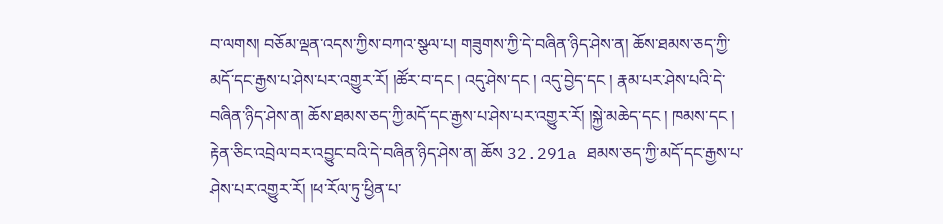བ་ལགས། བཅོམ་ལྡན་འདས་ཀྱིས་བཀའ་སྩལ་པ། གཟུགས་ཀྱི་དེ་བཞིན་ཉིད་ཤེས་ན། ཆོས་ཐམས་ཅད་ཀྱི་མདོ་དང་རྒྱས་པ་ཤེས་པར་འགྱུར་རོ། །ཚོར་བ་དང ། འདུ་ཤེས་དང ། འདུ་བྱེད་དང ། རྣམ་པར་ཤེས་པའི་དེ་བཞིན་ཉིད་ཤེས་ན། ཆོས་ཐམས་ཅད་ཀྱི་མདོ་དང་རྒྱས་པ་ཤེས་པར་འགྱུར་རོ། །སྐྱེ་མཆེད་དང ། ཁམས་དང ། རྟེན་ཅིང་འབྲེལ་བར་འབྱུང་བའི་དེ་བཞིན་ཉིད་ཤེས་ན། ཆོས 32.291a ཐམས་ཅད་ཀྱི་མདོ་དང་རྒྱས་པ་ཤེས་པར་འགྱུར་རོ། །ཕ་རོལ་ཏུ་ཕྱིན་པ་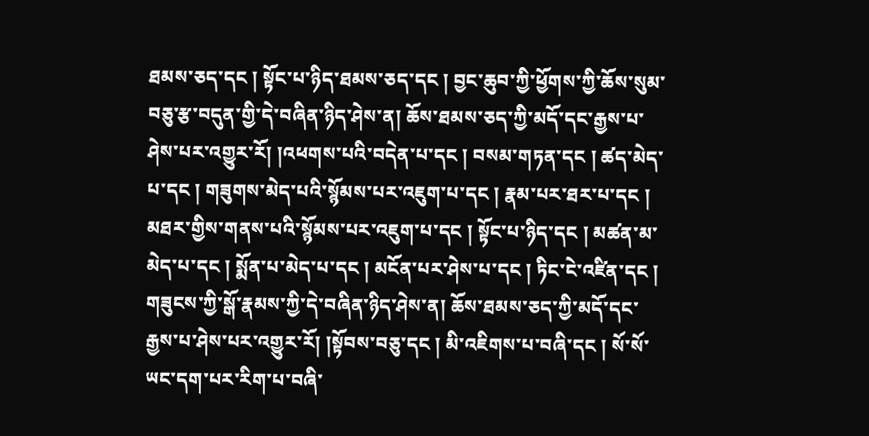ཐམས་ཅད་དང ། སྟོང་པ་ཉིད་ཐམས་ཅད་དང ། བྱང་ཆུབ་ཀྱི་ཕྱོགས་ཀྱི་ཆོས་སུམ་བཅུ་རྩ་བདུན་གྱི་དེ་བཞིན་ཉིད་ཤེས་ན། ཆོས་ཐམས་ཅད་ཀྱི་མདོ་དང་རྒྱས་པ་ཤེས་པར་འགྱུར་རོ། །འཕགས་པའི་བདེན་པ་དང ། བསམ་གཏན་དང ། ཚད་མེད་པ་དང ། གཟུགས་མེད་པའི་སྙོམས་པར་འཇུག་པ་དང ། རྣམ་པར་ཐར་པ་དང ། མཐར་གྱིས་གནས་པའི་སྙོམས་པར་འཇུག་པ་དང ། སྟོང་པ་ཉིད་དང ། མཚན་མ་མེད་པ་དང ། སྨོན་པ་མེད་པ་དང ། མངོན་པར་ཤེས་པ་དང ། ཏིང་ངེ་འཛིན་དང ། གཟུངས་ཀྱི་སྒོ་རྣམས་ཀྱི་དེ་བཞིན་ཉིད་ཤེས་ན། ཆོས་ཐམས་ཅད་ཀྱི་མདོ་དང་རྒྱས་པ་ཤེས་པར་འགྱུར་རོ། །སྟོབས་བཅུ་དང ། མི་འཇིགས་པ་བཞི་དང ། སོ་སོ་ཡང་དག་པར་རིག་པ་བཞི་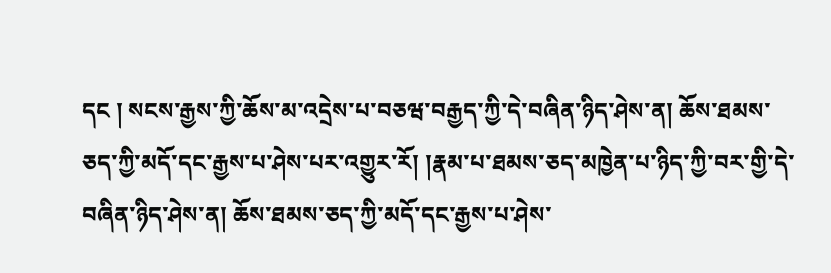དང ། སངས་རྒྱས་ཀྱི་ཆོས་མ་འདྲེས་པ་བཅཝ་བརྒྱད་ཀྱི་དེ་བཞིན་ཉིད་ཤེས་ན། ཆོས་ཐམས་ཅད་ཀྱི་མདོ་དང་རྒྱས་པ་ཤེས་པར་འགྱུར་རོ། །རྣམ་པ་ཐམས་ཅད་མཁྱེན་པ་ཉིད་ཀྱི་བར་གྱི་དེ་བཞིན་ཉིད་ཤེས་ན། ཆོས་ཐམས་ཅད་ཀྱི་མདོ་དང་རྒྱས་པ་ཤེས་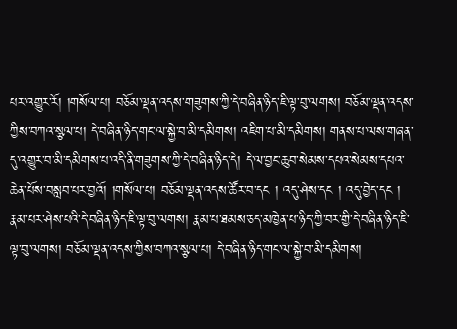པར་འགྱུར་རོ། །གསོལ་པ། བཅོམ་ལྡན་འདས་གཟུགས་ཀྱི་དེ་བཞིན་ཉིད་ཇི་ལྟ་བུ་ལགས། བཅོམ་ལྡན་འདས་ཀྱིས་བཀའ་སྩལ་པ། དེ་བཞིན་ཉིད་གང་ལ་སྐྱེ་བ་མི་དམིགས། འཇིག་པ་མི་དམིགས། གནས་པ་ལས་གཞན་དུ་འགྱུར་བ་མི་དམིགས་པ་འདི་ནི་གཟུགས་ཀྱི་དེ་བཞིན་ཉིད་དེ། དེ་ལ་བྱང་ཆུབ་སེམས་དཔའ་སེམས་དཔའ་ཆེན་པོས་བསླབ་པར་བྱའོ། །གསོལ་པ། བཅོམ་ལྡན་འདས་ཚོར་བ་དང ། འདུ་ཤེས་དང ། འདུ་བྱེད་དང ། རྣམ་པར་ཤེས་པའི་དེ་བཞིན་ཉིད་ཇི་ལྟ་བུ་ལགས། རྣམ་པ་ཐམས་ཅད་མཁྱེན་པ་ཉིད་ཀྱི་བར་གྱི་དེ་བཞིན་ཉིད་ཇི་ལྟ་བུ་ལགས། བཅོམ་ལྡན་འདས་ཀྱིས་བཀའ་སྩལ་པ། དེ་བཞིན་ཉིད་གང་ལ་སྐྱེ་བ་མི་དམིགས།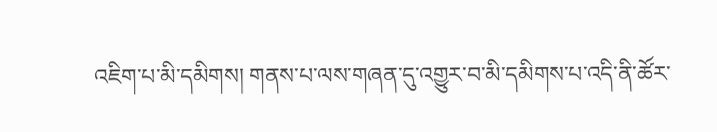འཇིག་པ་མི་དམིགས། གནས་པ་ལས་གཞན་དུ་འགྱུར་བ་མི་དམིགས་པ་འདི་ནི་ཚོར་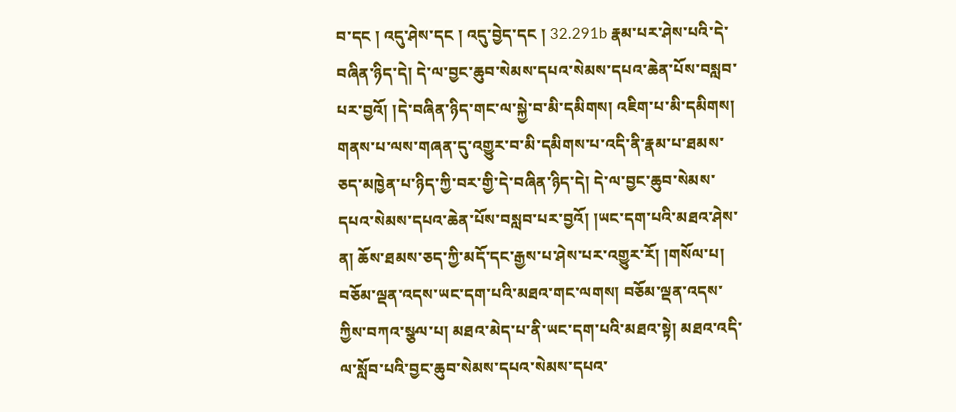བ་དང ། འདུ་ཤེས་དང ། འདུ་བྱེད་དང ། 32.291b རྣམ་པར་ཤེས་པའི་དེ་བཞིན་ཉིད་དེ། དེ་ལ་བྱང་ཆུབ་སེམས་དཔའ་སེམས་དཔའ་ཆེན་པོས་བསླབ་པར་བྱའོ། །དེ་བཞིན་ཉིད་གང་ལ་སྐྱེ་བ་མི་དམིགས། འཇིག་པ་མི་དམིགས། གནས་པ་ལས་གཞན་དུ་འགྱུར་བ་མི་དམིགས་པ་འདི་ནི་རྣམ་པ་ཐམས་ཅད་མཁྱེན་པ་ཉིད་ཀྱི་བར་གྱི་དེ་བཞིན་ཉིད་དེ། དེ་ལ་བྱང་ཆུབ་སེམས་དཔའ་སེམས་དཔའ་ཆེན་པོས་བསླབ་པར་བྱའོ། །ཡང་དག་པའི་མཐའ་ཤེས་ན། ཆོས་ཐམས་ཅད་ཀྱི་མདོ་དང་རྒྱས་པ་ཤེས་པར་འགྱུར་རོ། །གསོལ་པ། བཅོམ་ལྡན་འདས་ཡང་དག་པའི་མཐའ་གང་ལགས། བཅོམ་ལྡན་འདས་ཀྱིས་བཀའ་སྩལ་པ། མཐའ་མེད་པ་ནི་ཡང་དག་པའི་མཐའ་སྟེ། མཐའ་འདི་ལ་སློབ་པའི་བྱང་ཆུབ་སེམས་དཔའ་སེམས་དཔའ་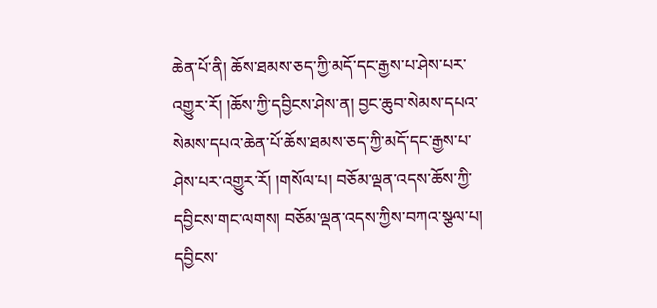ཆེན་པོ་ནི། ཆོས་ཐམས་ཅད་ཀྱི་མདོ་དང་རྒྱས་པ་ཤེས་པར་འགྱུར་རོ། །ཆོས་ཀྱི་དབྱིངས་ཤེས་ན། བྱང་ཆུབ་སེམས་དཔའ་སེམས་དཔའ་ཆེན་པོ་ཆོས་ཐམས་ཅད་ཀྱི་མདོ་དང་རྒྱས་པ་ཤེས་པར་འགྱུར་རོ། །གསོལ་པ། བཅོམ་ལྡན་འདས་ཆོས་ཀྱི་དབྱིངས་གང་ལགས། བཅོམ་ལྡན་འདས་ཀྱིས་བཀའ་སྩལ་པ། དབྱིངས་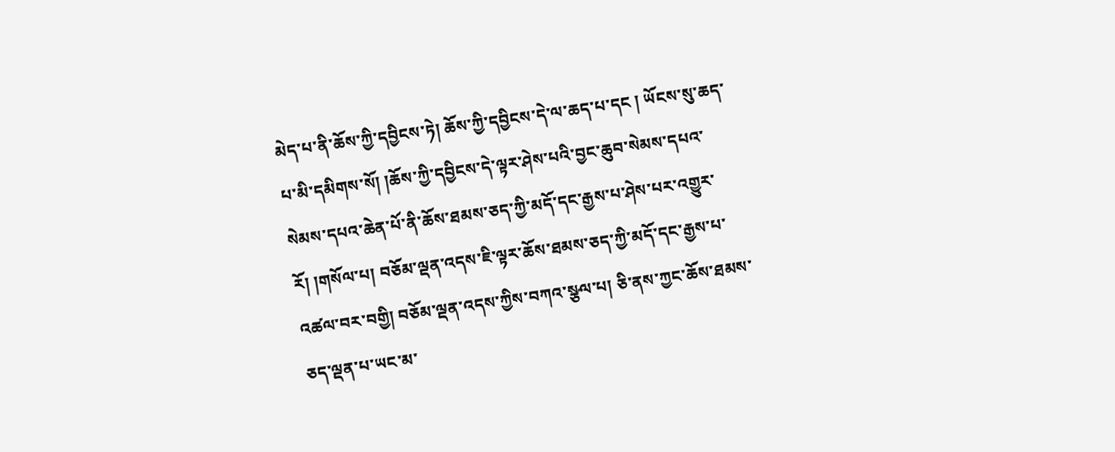མེད་པ་ནི་ཆོས་ཀྱི་དབྱིངས་ཏེ། ཆོས་ཀྱི་དབྱིངས་དེ་ལ་ཆད་པ་དང ། ཡོངས་སུ་ཆད་པ་མི་དམིགས་སོ། །ཆོས་ཀྱི་དབྱིངས་དེ་ལྟར་ཤེས་པའི་བྱང་ཆུབ་སེམས་དཔའ་སེམས་དཔའ་ཆེན་པོ་ནི་ཆོས་ཐམས་ཅད་ཀྱི་མདོ་དང་རྒྱས་པ་ཤེས་པར་འགྱུར་རོ། །གསོལ་པ། བཅོམ་ལྡན་འདས་ཇི་ལྟར་ཆོས་ཐམས་ཅད་ཀྱི་མདོ་དང་རྒྱས་པ་འཚལ་བར་བགྱི། བཅོམ་ལྡན་འདས་ཀྱིས་བཀའ་སྩལ་པ། ཅི་ནས་ཀྱང་ཆོས་ཐམས་ཅད་ལྡན་པ་ཡང་མ་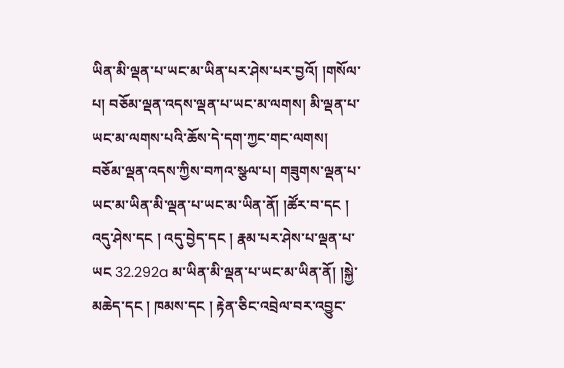ཡིན་མི་ལྡན་པ་ཡང་མ་ཡིན་པར་ཤེས་པར་བྱའོ། །གསོལ་པ། བཅོམ་ལྡན་འདས་ལྡན་པ་ཡང་མ་ལགས། མི་ལྡན་པ་ཡང་མ་ལགས་པའི་ཆོས་དེ་དག་ཀྱང་གང་ལགས། བཅོམ་ལྡན་འདས་ཀྱིས་བཀའ་སྩལ་པ། གཟུགས་ལྡན་པ་ཡང་མ་ཡིན་མི་ལྡན་པ་ཡང་མ་ཡིན་ནོ། །ཚོར་བ་དང ། འདུ་ཤེས་དང ། འདུ་བྱེད་དང ། རྣམ་པར་ཤེས་པ་ལྡན་པ་ཡང 32.292a མ་ཡིན་མི་ལྡན་པ་ཡང་མ་ཡིན་ནོ། །སྐྱེ་མཆེད་དང ། ཁམས་དང ། རྟེན་ཅིང་འབྲེལ་བར་འབྱུང་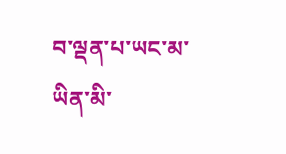བ་ལྡན་པ་ཡང་མ་ཡིན་མི་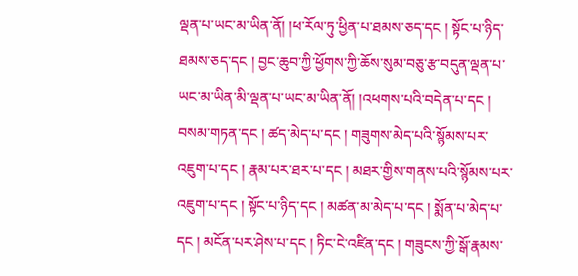ལྡན་པ་ཡང་མ་ཡིན་ནོ། །ཕ་རོལ་ཏུ་ཕྱིན་པ་ཐམས་ཅད་དང ། སྟོང་པ་ཉིད་ཐམས་ཅད་དང ། བྱང་ཆུབ་ཀྱི་ཕྱོགས་ཀྱི་ཆོས་སུམ་བཅུ་རྩ་བདུན་ལྡན་པ་ཡང་མ་ཡིན་མི་ལྡན་པ་ཡང་མ་ཡིན་ནོ། །འཕགས་པའི་བདེན་པ་དང ། བསམ་གཏན་དང ། ཚད་མེད་པ་དང ། གཟུགས་མེད་པའི་སྙོམས་པར་འཇུག་པ་དང ། རྣམ་པར་ཐར་པ་དང ། མཐར་གྱིས་གནས་པའི་སྙོམས་པར་འཇུག་པ་དང ། སྟོང་པ་ཉིད་དང ། མཚན་མ་མེད་པ་དང ། སྨོན་པ་མེད་པ་དང ། མངོན་པར་ཤེས་པ་དང ། ཏིང་ངེ་འཛིན་དང ། གཟུངས་ཀྱི་སྒོ་རྣམས་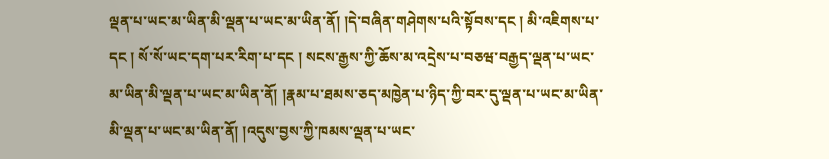ལྡན་པ་ཡང་མ་ཡིན་མི་ལྡན་པ་ཡང་མ་ཡིན་ནོ། །དེ་བཞིན་གཤེགས་པའི་སྟོབས་དང ། མི་འཇིགས་པ་དང ། སོ་སོ་ཡང་དག་པར་རིག་པ་དང ། སངས་རྒྱས་ཀྱི་ཆོས་མ་འདྲེས་པ་བཅཝ་བརྒྱད་ལྡན་པ་ཡང་མ་ཡིན་མི་ལྡན་པ་ཡང་མ་ཡིན་ནོ། །རྣམ་པ་ཐམས་ཅད་མཁྱེན་པ་ཉིད་ཀྱི་བར་དུ་ལྡན་པ་ཡང་མ་ཡིན་མི་ལྡན་པ་ཡང་མ་ཡིན་ནོ། །འདུས་བྱས་ཀྱི་ཁམས་ལྡན་པ་ཡང་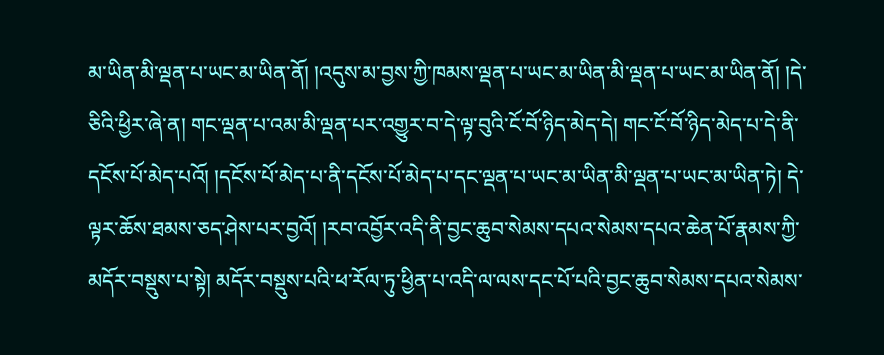མ་ཡིན་མི་ལྡན་པ་ཡང་མ་ཡིན་ནོ། །འདུས་མ་བྱས་ཀྱི་ཁམས་ལྡན་པ་ཡང་མ་ཡིན་མི་ལྡན་པ་ཡང་མ་ཡིན་ནོ། །དེ་ཅིའི་ཕྱིར་ཞེ་ན། གང་ལྡན་པ་འམ་མི་ལྡན་པར་འགྱུར་བ་དེ་ལྟ་བུའི་ངོ་བོ་ཉིད་མེད་དེ། གང་ངོ་བོ་ཉིད་མེད་པ་དེ་ནི་དངོས་པོ་མེད་པའོ། །དངོས་པོ་མེད་པ་ནི་དངོས་པོ་མེད་པ་དང་ལྡན་པ་ཡང་མ་ཡིན་མི་ལྡན་པ་ཡང་མ་ཡིན་ཏེ། དེ་ལྟར་ཆོས་ཐམས་ཅད་ཤེས་པར་བྱའོ། །རབ་འབྱོར་འདི་ནི་བྱང་ཆུབ་སེམས་དཔའ་སེམས་དཔའ་ཆེན་པོ་རྣམས་ཀྱི་མདོར་བསྡུས་པ་སྟེ། མདོར་བསྡུས་པའི་ཕ་རོལ་ཏུ་ཕྱིན་པ་འདི་ལ་ལས་དང་པོ་པའི་བྱང་ཆུབ་སེམས་དཔའ་སེམས་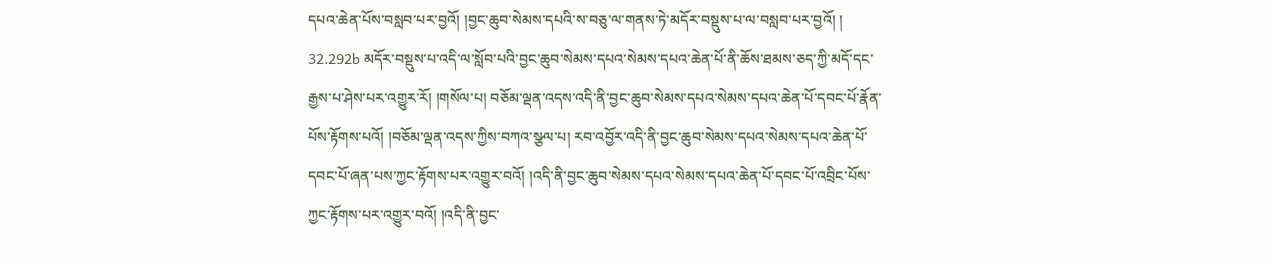དཔའ་ཆེན་པོས་བསླབ་པར་བྱའོ། །བྱང་ཆུབ་སེམས་དཔའི་ས་བཅུ་ལ་གནས་ཏེ་མདོར་བསྡུས་པ་ལ་བསླབ་པར་བྱའོ། ། 32.292b མདོར་བསྡུས་པ་འདི་ལ་སློབ་པའི་བྱང་ཆུབ་སེམས་དཔའ་སེམས་དཔའ་ཆེན་པོ་ནི་ཆོས་ཐམས་ཅད་ཀྱི་མདོ་དང་རྒྱས་པ་ཤེས་པར་འགྱུར་རོ། །གསོལ་པ། བཅོམ་ལྡན་འདས་འདི་ནི་བྱང་ཆུབ་སེམས་དཔའ་སེམས་དཔའ་ཆེན་པོ་དབང་པོ་རྣོན་པོས་རྟོགས་པའོ། །བཅོམ་ལྡན་འདས་ཀྱིས་བཀའ་སྩལ་པ། རབ་འབྱོར་འདི་ནི་བྱང་ཆུབ་སེམས་དཔའ་སེམས་དཔའ་ཆེན་པོ་དབང་པོ་ཞན་པས་ཀྱང་རྟོགས་པར་འགྱུར་བའོ། །འདི་ནི་བྱང་ཆུབ་སེམས་དཔའ་སེམས་དཔའ་ཆེན་པོ་དབང་པོ་འབྲིང་པོས་ཀྱང་རྟོགས་པར་འགྱུར་བའོ། །འདི་ནི་བྱང་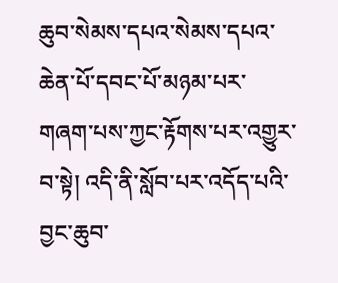ཆུབ་སེམས་དཔའ་སེམས་དཔའ་ཆེན་པོ་དབང་པོ་མཉམ་པར་གཞག་པས་ཀྱང་རྟོགས་པར་འགྱུར་བ་སྟེ། འདི་ནི་སློབ་པར་འདོད་པའི་བྱང་ཆུབ་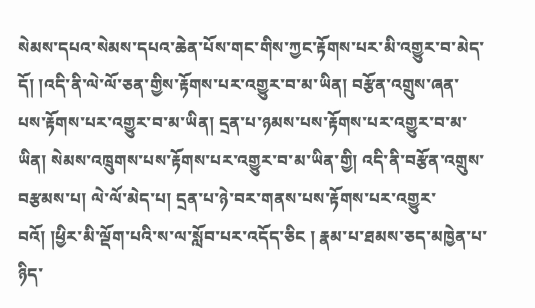སེམས་དཔའ་སེམས་དཔའ་ཆེན་པོས་གང་གིས་ཀྱང་རྟོགས་པར་མི་འགྱུར་བ་མེད་དོ། །འདི་ནི་ལེ་ལོ་ཅན་གྱིས་རྟོགས་པར་འགྱུར་བ་མ་ཡིན། བརྩོན་འགྲུས་ཞན་པས་རྟོགས་པར་འགྱུར་བ་མ་ཡིན། དྲན་པ་ཉམས་པས་རྟོགས་པར་འགྱུར་བ་མ་ཡིན། སེམས་འཁྲུགས་པས་རྟོགས་པར་འགྱུར་བ་མ་ཡིན་གྱི། འདི་ནི་བརྩོན་འགྲུས་བརྩམས་པ། ལེ་ལོ་མེད་པ། དྲན་པ་ཉེ་བར་གནས་པས་རྟོགས་པར་འགྱུར་བའོ། །ཕྱིར་མི་ལྡོག་པའི་ས་ལ་སློབ་པར་འདོད་ཅིང ། རྣམ་པ་ཐམས་ཅད་མཁྱེན་པ་ཉིད་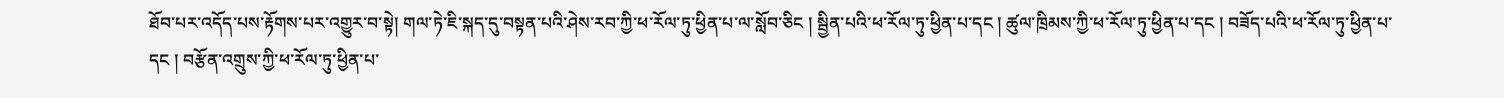ཐོབ་པར་འདོད་པས་རྟོགས་པར་འགྱུར་བ་སྟེ། གལ་ཏེ་ཇི་སྐད་དུ་བསྟན་པའི་ཤེས་རབ་ཀྱི་ཕ་རོལ་ཏུ་ཕྱིན་པ་ལ་སློབ་ཅིང ། སྦྱིན་པའི་ཕ་རོལ་ཏུ་ཕྱིན་པ་དང ། ཚུལ་ཁྲིམས་ཀྱི་ཕ་རོལ་ཏུ་ཕྱིན་པ་དང ། བཟོད་པའི་ཕ་རོལ་ཏུ་ཕྱིན་པ་དང ། བརྩོན་འགྲུས་ཀྱི་ཕ་རོལ་ཏུ་ཕྱིན་པ་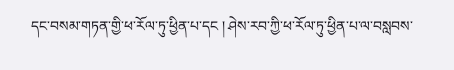དང་བསམ་གཏན་གྱི་ཕ་རོལ་ཏུ་ཕྱིན་པ་དང ། ཤེས་རབ་ཀྱི་ཕ་རོལ་ཏུ་ཕྱིན་པ་ལ་བསླབས་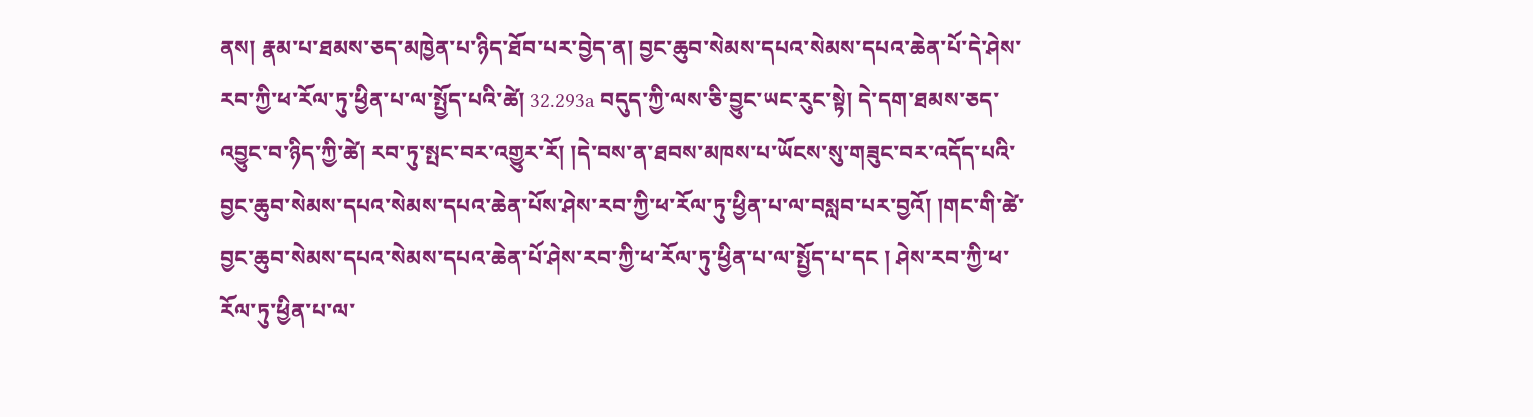ནས། རྣམ་པ་ཐམས་ཅད་མཁྱེན་པ་ཉིད་ཐོབ་པར་བྱེད་ན། བྱང་ཆུབ་སེམས་དཔའ་སེམས་དཔའ་ཆེན་པོ་དེ་ཤེས་རབ་ཀྱི་ཕ་རོལ་ཏུ་ཕྱིན་པ་ལ་སྤྱོད་པའི་ཚེ། 32.293a བདུད་ཀྱི་ལས་ཅི་བྱུང་ཡང་རུང་སྟེ། དེ་དག་ཐམས་ཅད་འབྱུང་བ་ཉིད་ཀྱི་ཚེ། རབ་ཏུ་སྤང་བར་འགྱུར་རོ། །དེ་བས་ན་ཐབས་མཁས་པ་ཡོངས་སུ་གཟུང་བར་འདོད་པའི་བྱང་ཆུབ་སེམས་དཔའ་སེམས་དཔའ་ཆེན་པོས་ཤེས་རབ་ཀྱི་ཕ་རོལ་ཏུ་ཕྱིན་པ་ལ་བསླབ་པར་བྱའོ། །གང་གི་ཚེ་བྱང་ཆུབ་སེམས་དཔའ་སེམས་དཔའ་ཆེན་པོ་ཤེས་རབ་ཀྱི་ཕ་རོལ་ཏུ་ཕྱིན་པ་ལ་སྤྱོད་པ་དང ། ཤེས་རབ་ཀྱི་ཕ་རོལ་ཏུ་ཕྱིན་པ་ལ་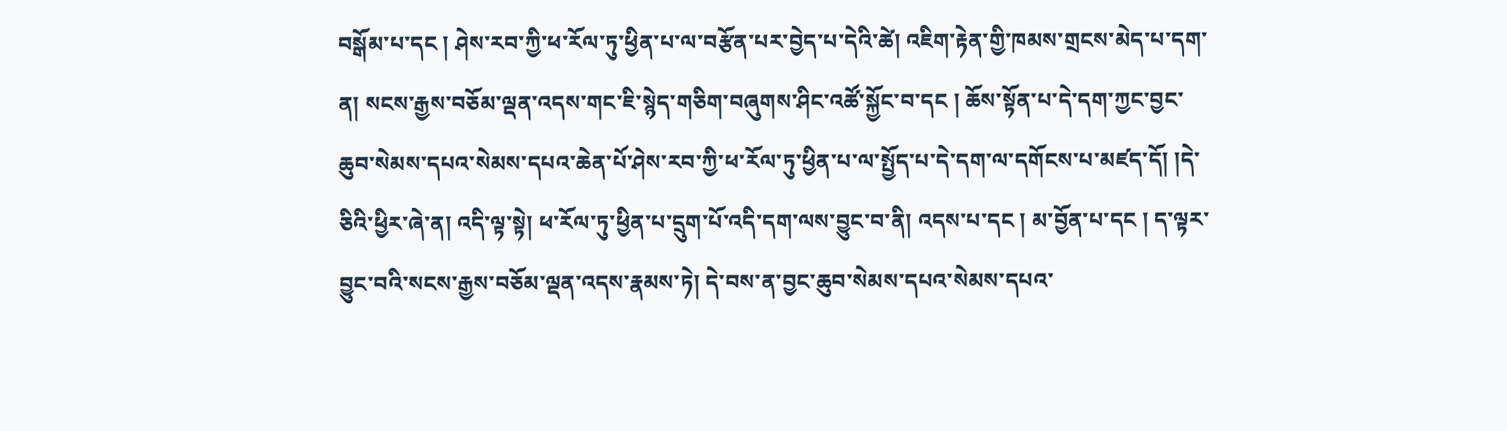བསྒོམ་པ་དང ། ཤེས་རབ་ཀྱི་ཕ་རོལ་ཏུ་ཕྱིན་པ་ལ་བརྩོན་པར་བྱེད་པ་དེའི་ཚེ། འཇིག་རྟེན་གྱི་ཁམས་གྲངས་མེད་པ་དག་ན། སངས་རྒྱས་བཅོམ་ལྡན་འདས་གང་ཇི་སྙེད་གཅིག་བཞུགས་ཤིང་འཚོ་སྐྱོང་བ་དང ། ཆོས་སྟོན་པ་དེ་དག་ཀྱང་བྱང་ཆུབ་སེམས་དཔའ་སེམས་དཔའ་ཆེན་པོ་ཤེས་རབ་ཀྱི་ཕ་རོལ་ཏུ་ཕྱིན་པ་ལ་སྤྱོད་པ་དེ་དག་ལ་དགོངས་པ་མཛད་དོ། །དེ་ཅིའི་ཕྱིར་ཞེ་ན། འདི་ལྟ་སྟེ། ཕ་རོལ་ཏུ་ཕྱིན་པ་དྲུག་པོ་འདི་དག་ལས་བྱུང་བ་ནི། འདས་པ་དང ། མ་བྱོན་པ་དང ། ད་ལྟར་བྱུང་བའི་སངས་རྒྱས་བཅོམ་ལྡན་འདས་རྣམས་ཏེ། དེ་བས་ན་བྱང་ཆུབ་སེམས་དཔའ་སེམས་དཔའ་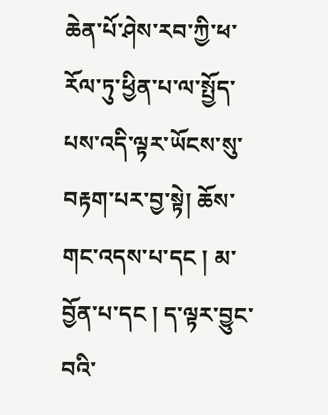ཆེན་པོ་ཤེས་རབ་ཀྱི་ཕ་རོལ་ཏུ་ཕྱིན་པ་ལ་སྤྱོད་པས་འདི་ལྟར་ཡོངས་སུ་བརྟག་པར་བྱ་སྟེ། ཆོས་གང་འདས་པ་དང ། མ་བྱོན་པ་དང ། ད་ལྟར་བྱུང་བའི་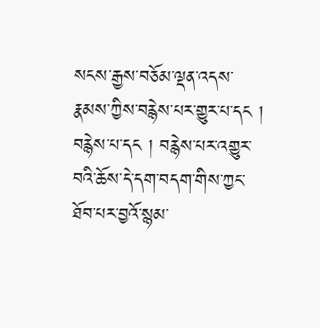སངས་རྒྱས་བཅོམ་ལྡན་འདས་རྣམས་ཀྱིས་བརྙེས་པར་གྱུར་པ་དང ། བརྙེས་པ་དང ། བརྙེས་པར་འགྱུར་བའི་ཆོས་དེ་དག་བདག་གིས་ཀྱང་ཐོབ་པར་བྱའོ་སྙམ་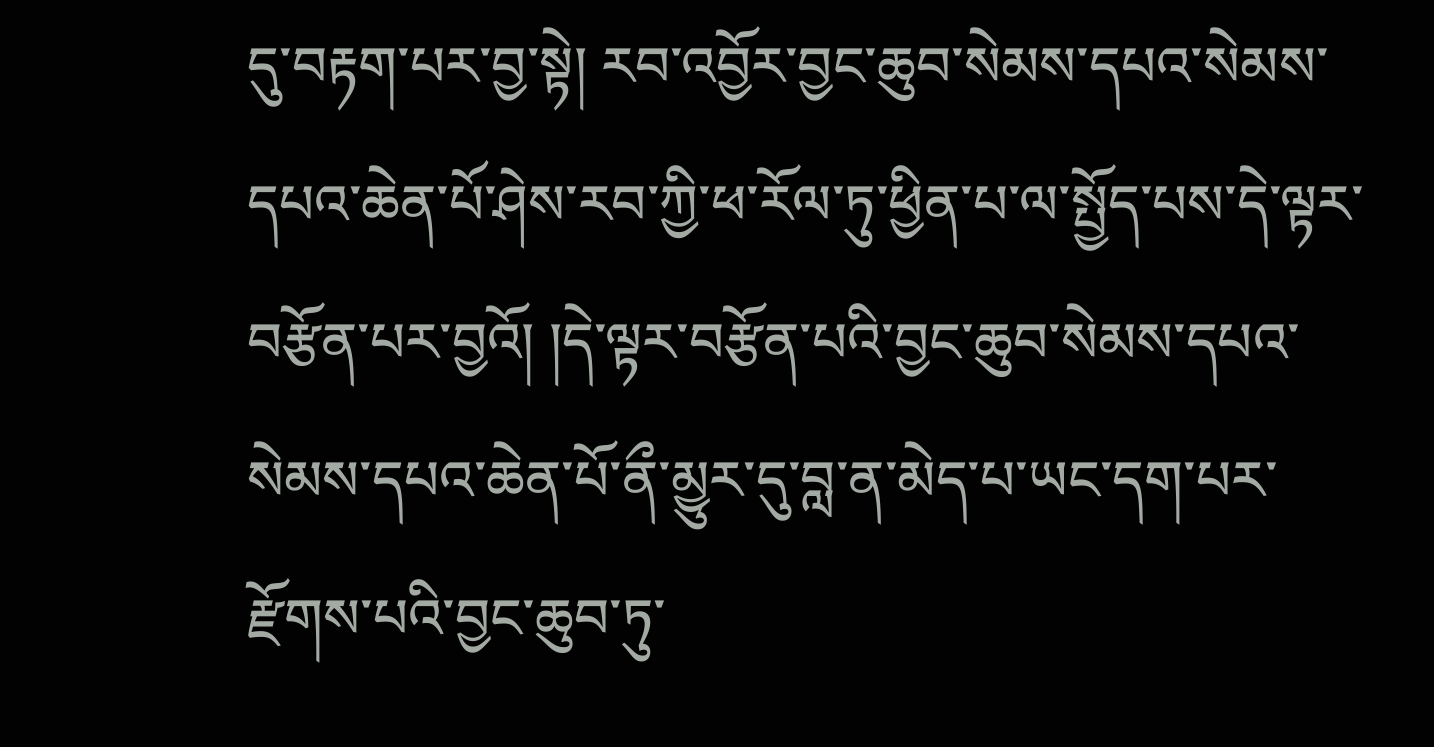དུ་བརྟག་པར་བྱ་སྟེ། རབ་འབྱོར་བྱང་ཆུབ་སེམས་དཔའ་སེམས་དཔའ་ཆེན་པོ་ཤེས་རབ་ཀྱི་ཕ་རོལ་ཏུ་ཕྱིན་པ་ལ་སྤྱོད་པས་དེ་ལྟར་བརྩོན་པར་བྱའོ། །དེ་ལྟར་བརྩོན་པའི་བྱང་ཆུབ་སེམས་དཔའ་སེམས་དཔའ་ཆེན་པོ་ནྀ་མྱུར་དུ་བླ་ན་མེད་པ་ཡང་དག་པར་རྫོགས་པའི་བྱང་ཆུབ་ཏུ་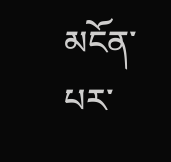མངོན་པར་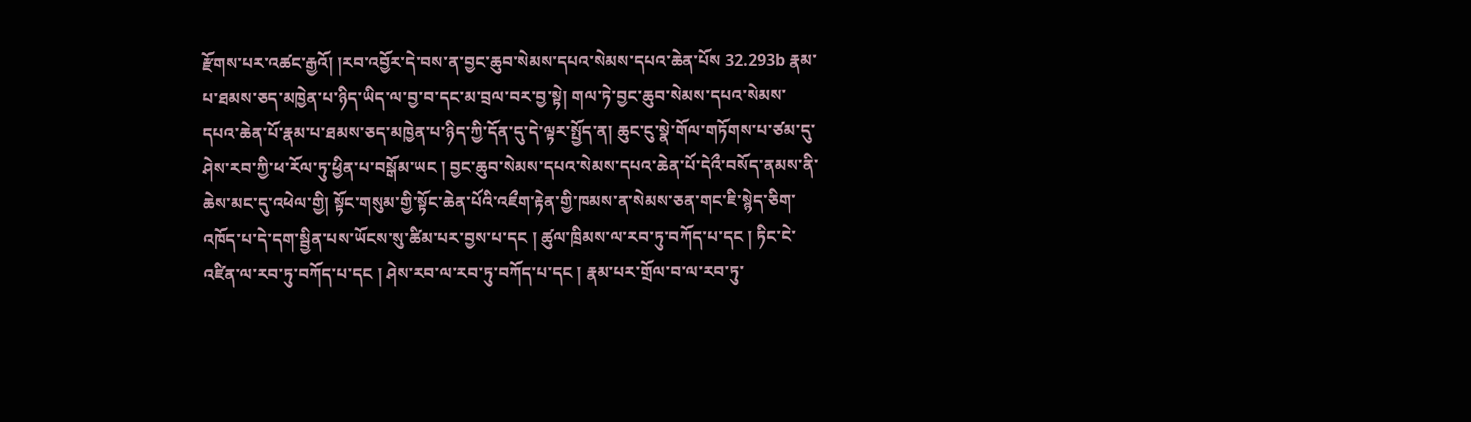རྫོགས་པར་འཚང་རྒྱའོ། །རབ་འབྱོར་དེ་བས་ན་བྱང་ཆུབ་སེམས་དཔའ་སེམས་དཔའ་ཆེན་པོས 32.293b རྣམ་པ་ཐམས་ཅད་མཁྱེན་པ་ཉིད་ཡིད་ལ་བྱ་བ་དང་མ་བྲལ་བར་བྱ་སྟེ། གལ་ཏེ་བྱང་ཆུབ་སེམས་དཔའ་སེམས་དཔའ་ཆེན་པོ་རྣམ་པ་ཐམས་ཅད་མཁྱེན་པ་ཉིད་ཀྱི་དོན་དུ་དེ་ལྟར་སྤྱོད་ན། ཆུང་ངུ་སྣེ་གོལ་གཏོགས་པ་ཙམ་དུ་ཤེས་རབ་ཀྱི་ཕ་རོལ་ཏུ་ཕྱིན་པ་བསྒོམ་ཡང ། བྱང་ཆུབ་སེམས་དཔའ་སེམས་དཔའ་ཆེན་པོ་དེའྀ་བསོད་ནམས་ནི་ཆེས་མང་དུ་འཕེལ་གྱི། སྟོང་གསུམ་གྱི་སྟོང་ཆེན་པོའི་འཇྀག་རྟེན་གྱི་ཁམས་ན་སེམས་ཅན་གང་ཇི་སྙེད་ཅིག་འཁོད་པ་དེ་དག་སྦྱིན་པས་ཡོངས་སུ་ཚིམ་པར་བྱས་པ་དང ། ཚུལ་ཁྲིམས་ལ་རབ་ཏུ་བཀོད་པ་དང ། ཏིང་ངེ་འཛིན་ལ་རབ་ཏུ་བཀོད་པ་དང ། ཤེས་རབ་ལ་རབ་ཏུ་བཀོད་པ་དང ། རྣམ་པར་གྲོལ་བ་ལ་རབ་ཏུ་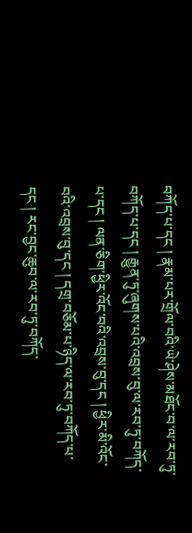བཀོད་པ་དང ། རྣམ་པར་གྲོལ་བའི་ཡེ་ཤེས་མཐོང་བ་ལ་རབ་ཏུ་བཀོད་པ་དང ། རྒྱུན་ཏུ་ཞུགས་པའི་འབྲས་བུ་ལ་རབ་ཏུ་བཀོད་པ་དང ། ལན་ཅིག་ཕྱིར་འོང་བའི་འབྲས་བུ་དང ། ཕྱིར་མི་འོང་བའི་འབྲས་བུ་དང ། དགྲ་བཅོམ་པ་ཉིད་ལ་རབ་ཏུ་བཀོད་པ་དང ། རང་བྱང་ཆུབ་ལ་རབ་ཏུ་བཀོད་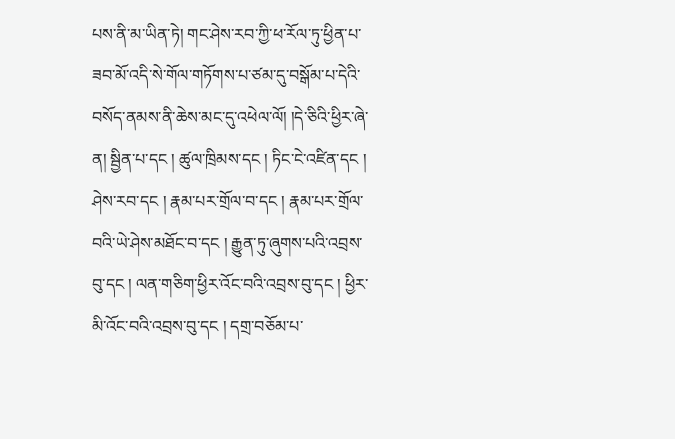པས་ནི་མ་ཡིན་ཏེ། གང་ཤེས་རབ་ཀྱི་ཕ་རོལ་ཏུ་ཕྱིན་པ་ཟབ་མོ་འདི་སེ་གོལ་གཏོགས་པ་ཙམ་དུ་བསྒོམ་པ་དེའི་བསོད་ནམས་ནི་ཆེས་མང་དུ་འཕེལ་ལོ། །དེ་ཅིའི་ཕྱིར་ཞེ་ན། སྦྱིན་པ་དང ། ཚུལ་ཁྲིམས་དང ། ཏིང་ངེ་འཛིན་དང ། ཤེས་རབ་དང ། རྣམ་པར་གྲོལ་བ་དང ། རྣམ་པར་གྲོལ་བའི་ཡེ་ཤེས་མཐོང་བ་དང ། རྒྱུན་ཏུ་ཞུགས་པའི་འབྲས་བུ་དང ། ལན་གཅིག་ཕྱིར་འོང་བའི་འབྲས་བུ་དང ། ཕྱིར་མི་འོང་བའི་འབྲས་བུ་དང ། དགྲ་བཅོམ་པ་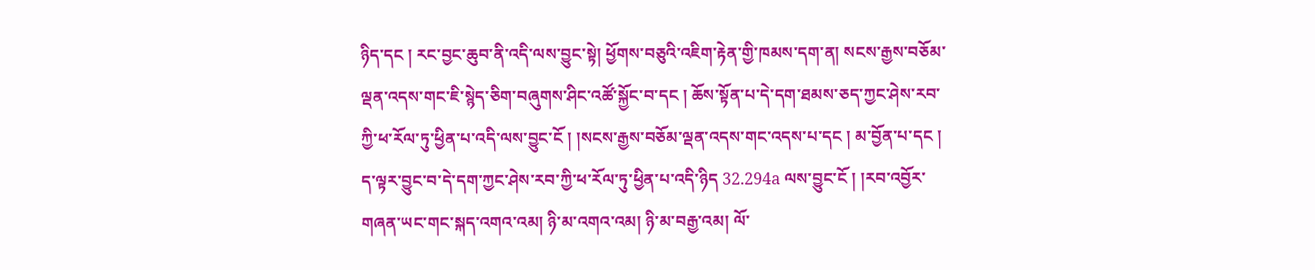ཉིད་དང ། རང་བྱང་ཆུབ་ནི་འདི་ལས་བྱུང་སྟེ། ཕྱོགས་བཅུའི་འཇིག་རྟེན་གྱི་ཁམས་དག་ན། སངས་རྒྱས་བཅོམ་ལྡན་འདས་གང་ཇི་སྙེད་ཅིག་བཞུགས་ཤིང་འཚོ་སྐྱོང་བ་དང ། ཆོས་སྟོན་པ་དེ་དག་ཐམས་ཅད་ཀྱང་ཤེས་རབ་ཀྱི་ཕ་རོལ་ཏུ་ཕྱིན་པ་འདི་ལས་བྱུང་ངོ ། །སངས་རྒྱས་བཅོམ་ལྡན་འདས་གང་འདས་པ་དང ། མ་བྱོན་པ་དང ། ད་ལྟར་བྱུང་བ་དེ་དག་ཀྱང་ཤེས་རབ་ཀྱི་ཕ་རོལ་ཏུ་ཕྱིན་པ་འདི་ཉིད 32.294a ལས་བྱུང་ངོ ། །རབ་འབྱོར་གཞན་ཡང་གང་སྐད་འགའ་འམ། ཉི་མ་འགའ་འམ། ཉི་མ་བརྒྱ་འམ། ལོ་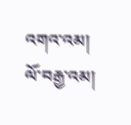འགའ་འམ། ལོ་བརྒྱ་འམ།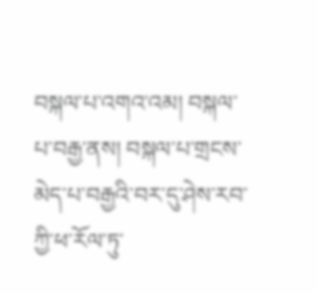བསྐལ་པ་འགའ་འམ། བསྐལ་པ་བརྒྱ་ནས། བསྐལ་པ་གྲངས་མེད་པ་བརྒྱའི་བར་དུ་ཤེས་རབ་ཀྱི་ཕ་རོལ་ཏུ་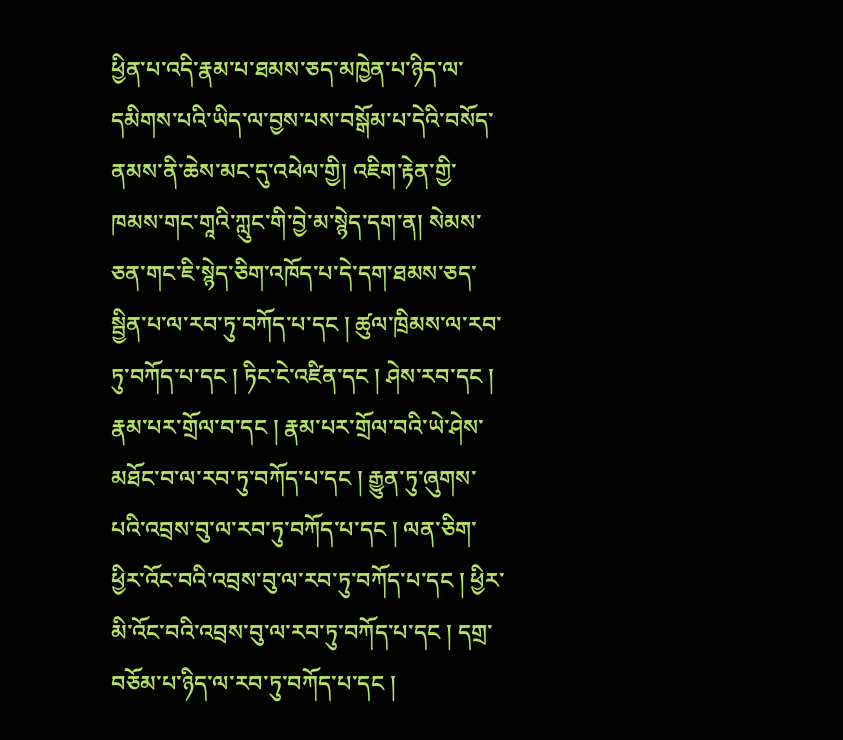ཕྱིན་པ་འདི་རྣམ་པ་ཐམས་ཅད་མཁྱེན་པ་ཉིད་ལ་དམིགས་པའི་ཡིད་ལ་བྱས་པས་བསྒོམ་པ་དེའི་བསོད་ནམས་ནི་ཆེས་མང་དུ་འཕེལ་གྱི། འཇིག་རྟེན་གྱི་ཁམས་གང་གཱའི་ཀླུང་གི་བྱེ་མ་སྙེད་དག་ན། སེམས་ཅན་གང་ཇི་སྙེད་ཅིག་འཁོད་པ་དེ་དག་ཐམས་ཅད་སྦྱིན་པ་ལ་རབ་ཏུ་བཀོད་པ་དང ། ཚུལ་ཁྲིམས་ལ་རབ་ཏུ་བཀོད་པ་དང ། ཏིང་ངེ་འཛིན་དང ། ཤེས་རབ་དང ། རྣམ་པར་གྲོལ་བ་དང ། རྣམ་པར་གྲོལ་བའི་ཡེ་ཤེས་མཐོང་བ་ལ་རབ་ཏུ་བཀོད་པ་དང ། རྒྱུན་ཏུ་ཞུགས་པའི་འབྲས་བུ་ལ་རབ་ཏུ་བཀོད་པ་དང ། ལན་ཅིག་ཕྱིར་འོང་བའི་འབྲས་བུ་ལ་རབ་ཏུ་བཀོད་པ་དང ། ཕྱིར་མི་འོང་བའི་འབྲས་བུ་ལ་རབ་ཏུ་བཀོད་པ་དང ། དགྲ་བཅོམ་པ་ཉིད་ལ་རབ་ཏུ་བཀོད་པ་དང །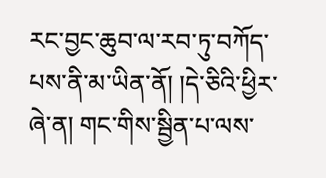རང་བྱང་ཆུབ་ལ་རབ་ཏུ་བཀོད་པས་ནི་མ་ཡིན་ནོ། །དེ་ཅིའི་ཕྱིར་ཞེ་ན། གང་གིས་སྦྱིན་པ་ལས་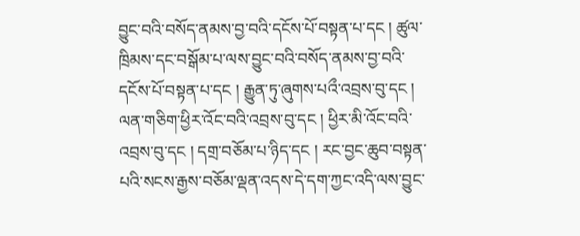བྱུང་བའི་བསོད་ནམས་བྱ་བའི་དངོས་པོ་བསྟན་པ་དང ། ཚུལ་ཁྲིམས་དང་བསྒོམ་པ་ལས་བྱུང་བའི་བསོད་ནམས་བྱ་བའི་དངོས་པོ་བསྟན་པ་དང ། རྒྱུན་ཏུ་ཞུགས་པའྀ་འབྲས་བུ་དང ། ལན་གཅིག་ཕྱིར་འོང་བའི་འབྲས་བུ་དང ། ཕྱིར་མི་འོང་བའི་འབྲས་བུ་དང ། དགྲ་བཅོམ་པ་ཉིད་དང ། རང་བྱང་ཆུབ་བསྟན་པའི་སངས་རྒྱས་བཅོམ་ལྡན་འདས་དེ་དག་ཀྱང་འདི་ལས་བྱུང་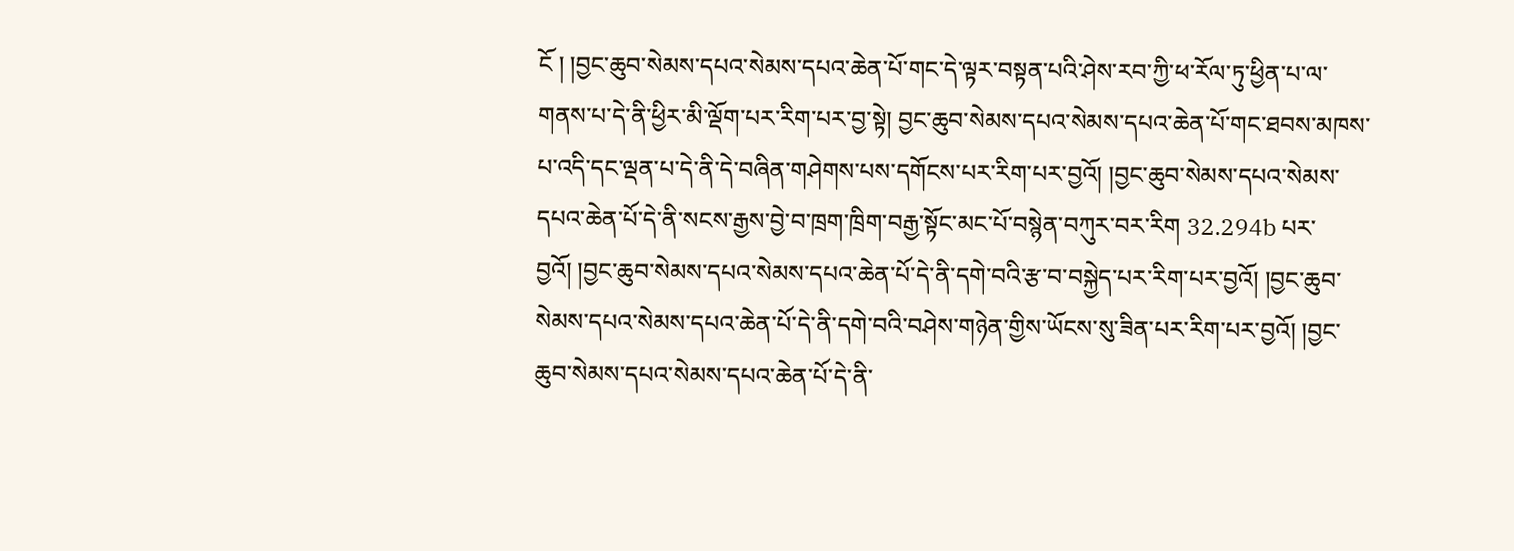ངོ ། །བྱང་ཆུབ་སེམས་དཔའ་སེམས་དཔའ་ཆེན་པོ་གང་དེ་ལྟར་བསྟན་པའི་ཤེས་རབ་ཀྱི་ཕ་རོལ་ཏུ་ཕྱིན་པ་ལ་གནས་པ་དེ་ནི་ཕྱིར་མི་ལྡོག་པར་རིག་པར་བྱ་སྟེ། བྱང་ཆུབ་སེམས་དཔའ་སེམས་དཔའ་ཆེན་པོ་གང་ཐབས་མཁས་པ་འདི་དང་ལྡན་པ་དེ་ནི་དེ་བཞིན་གཤེགས་པས་དགོངས་པར་རིག་པར་བྱའོ། །བྱང་ཆུབ་སེམས་དཔའ་སེམས་དཔའ་ཆེན་པོ་དེ་ནི་སངས་རྒྱས་བྱེ་བ་ཁྲག་ཁྲིག་བརྒྱ་སྟོང་མང་པོ་བསྙེན་བཀུར་བར་རིག 32.294b པར་བྱའོ། །བྱང་ཆུབ་སེམས་དཔའ་སེམས་དཔའ་ཆེན་པོ་དེ་ནི་དགེ་བའི་རྩ་བ་བསྐྱེད་པར་རིག་པར་བྱའོ། །བྱང་ཆུབ་སེམས་དཔའ་སེམས་དཔའ་ཆེན་པོ་དེ་ནི་དགེ་བའི་བཤེས་གཉེན་གྱིས་ཡོངས་སུ་ཟིན་པར་རིག་པར་བྱའོ། །བྱང་ཆུབ་སེམས་དཔའ་སེམས་དཔའ་ཆེན་པོ་དེ་ནི་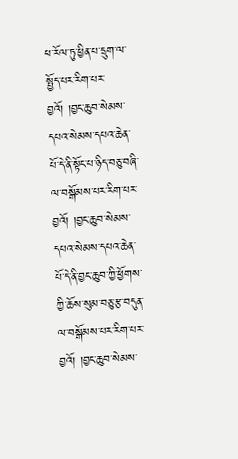ཕ་རོལ་ཏུ་ཕྱིན་པ་དྲུག་ལ་སྤྱོད་པར་རིག་པར་བྱའོ། །བྱང་ཆུབ་སེམས་དཔའ་སེམས་དཔའ་ཆེན་པོ་དེ་ནི་སྟོང་པ་ཉིད་བཅུ་བཞི་ལ་བསྒོམས་པར་རིག་པར་བྱའོ། །བྱང་ཆུབ་སེམས་དཔའ་སེམས་དཔའ་ཆེན་པོ་དེ་ནི་བྱང་ཆུབ་ཀྱི་ཕྱོགས་ཀྱི་ཆོས་སུམ་བཅུ་རྩ་བདུན་ལ་བསྒོམས་པར་རིག་པར་བྱའོ། །བྱང་ཆུབ་སེམས་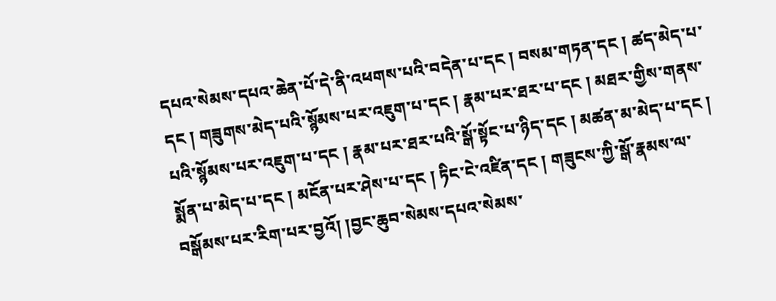དཔའ་སེམས་དཔའ་ཆེན་པོ་དེ་ནི་འཕགས་པའི་བདེན་པ་དང ། བསམ་གཏན་དང ། ཚད་མེད་པ་དང ། གཟུགས་མེད་པའི་སྙོམས་པར་འཇུག་པ་དང ། རྣམ་པར་ཐར་པ་དང ། མཐར་གྱིས་གནས་པའི་སྙོམས་པར་འཇུག་པ་དང ། རྣམ་པར་ཐར་པའི་སྒོ་སྟོང་པ་ཉིད་དང ། མཚན་མ་མེད་པ་དང ། སྨོན་པ་མེད་པ་དང ། མངོན་པར་ཤེས་པ་དང ། ཏིང་ངེ་འཛིན་དང ། གཟུངས་ཀྱི་སྒོ་རྣམས་ལ་བསྒོམས་པར་རིག་པར་བྱའོ། །བྱང་ཆུབ་སེམས་དཔའ་སེམས་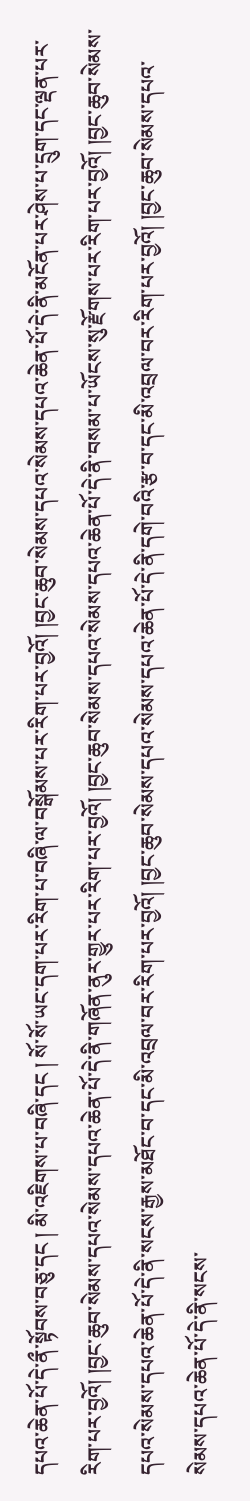དཔའ་ཆེན་པོ་དེ་ནྀ་སྟོབས་བཅུ་དང ། མི་འཇིགས་པ་བཞི་དང ། སོ་སོ་ཡང་དག་པར་རིག་པ་བཞི་ལ་བསྒོམས་པར་རིག་པར་བྱའོ། །བྱང་ཆུབ་སེམས་དཔའ་སེམས་དཔའ་ཆེན་པོ་དེ་ནི་མངོན་པར་ཤེས་པ་དྲུག་དང་ལྡན་པར་རིག་པར་བྱའོ། །བྱང་ཆུབ་སེམས་དཔའ་སེམས་དཔའ་ཆེན་པོ་དེ་ནི་གཞོན་ནུར་གྱུར་པར་རིག་པར་བྱའོ། །བྱང་ཆུབ་སེམས་དཔའ་སེམས་དཔའ་ཆེན་པོ་དེ་ནི་བསམ་པ་ཡོངས་སུ་རྫོགས་པར་རིག་པར་བྱའོ། །བྱང་ཆུབ་སེམས་དཔའ་སེམས་དཔའ་ཆེན་པོ་དེ་ནི་སངས་རྒྱས་མཐོང་བ་དང་མི་འབྲལ་བར་རིག་པར་བྱའོ། །བྱང་ཆུབ་སེམས་དཔའ་སེམས་དཔའ་ཆེན་པོ་དེ་ནི་དགེ་བའི་རྩ་བ་དང་མི་འབྲལ་བར་རིག་པར་བྱའོ། །བྱང་ཆུབ་སེམས་དཔའ་སེམས་དཔའ་ཆེན་པོ་དེ་ནི་སངས་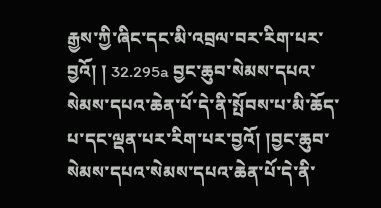རྒྱས་ཀྱི་ཞིང་དང་མི་འབྲལ་བར་རིག་པར་བྱའོ། ། 32.295a བྱང་ཆུབ་སེམས་དཔའ་སེམས་དཔའ་ཆེན་པོ་དེ་ནི་སྤོབས་པ་མི་ཆོད་པ་དང་ལྡན་པར་རིག་པར་བྱའོ། །བྱང་ཆུབ་སེམས་དཔའ་སེམས་དཔའ་ཆེན་པོ་དེ་ནི་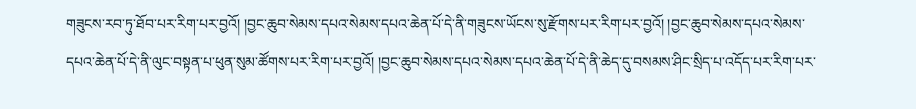གཟུངས་རབ་ཏུ་ཐོབ་པར་རིག་པར་བྱའོ། །བྱང་ཆུབ་སེམས་དཔའ་སེམས་དཔའ་ཆེན་པོ་དེ་ནི་གཟུངས་ཡོངས་སུ་རྫོགས་པར་རིག་པར་བྱའོ། །བྱང་ཆུབ་སེམས་དཔའ་སེམས་དཔའ་ཆེན་པོ་དེ་ནི་ལུང་བསྟན་པ་ཕུན་སུམ་ཚོགས་པར་རིག་པར་བྱའོ། །བྱང་ཆུབ་སེམས་དཔའ་སེམས་དཔའ་ཆེན་པོ་དེ་ནི་ཆེད་དུ་བསམས་ཤིང་སྲིད་པ་འདོད་པར་རིག་པར་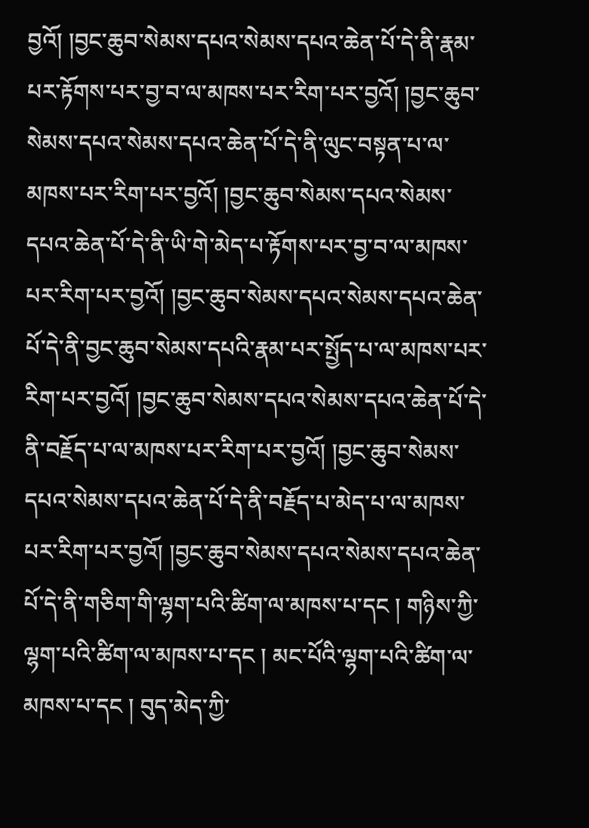བྱའོ། །བྱང་ཆུབ་སེམས་དཔའ་སེམས་དཔའ་ཆེན་པོ་དེ་ནི་རྣམ་པར་རྟོགས་པར་བྱ་བ་ལ་མཁས་པར་རིག་པར་བྱའོ། །བྱང་ཆུབ་སེམས་དཔའ་སེམས་དཔའ་ཆེན་པོ་དེ་ནི་ལུང་བསྟན་པ་ལ་མཁས་པར་རིག་པར་བྱའོ། །བྱང་ཆུབ་སེམས་དཔའ་སེམས་དཔའ་ཆེན་པོ་དེ་ནི་ཡི་གེ་མེད་པ་རྟོགས་པར་བྱ་བ་ལ་མཁས་པར་རིག་པར་བྱའོ། །བྱང་ཆུབ་སེམས་དཔའ་སེམས་དཔའ་ཆེན་པོ་དེ་ནི་བྱང་ཆུབ་སེམས་དཔའི་རྣམ་པར་སྤྱོད་པ་ལ་མཁས་པར་རིག་པར་བྱའོ། །བྱང་ཆུབ་སེམས་དཔའ་སེམས་དཔའ་ཆེན་པོ་དེ་ནི་བརྗོད་པ་ལ་མཁས་པར་རིག་པར་བྱའོ། །བྱང་ཆུབ་སེམས་དཔའ་སེམས་དཔའ་ཆེན་པོ་དེ་ནི་བརྗོད་པ་མེད་པ་ལ་མཁས་པར་རིག་པར་བྱའོ། །བྱང་ཆུབ་སེམས་དཔའ་སེམས་དཔའ་ཆེན་པོ་དེ་ནི་གཅིག་གི་ལྷག་པའི་ཚིག་ལ་མཁས་པ་དང ། གཉིས་ཀྱི་ལྷག་པའི་ཚིག་ལ་མཁས་པ་དང ། མང་པོའི་ལྷག་པའི་ཚིག་ལ་མཁས་པ་དང ། བུད་མེད་ཀྱི་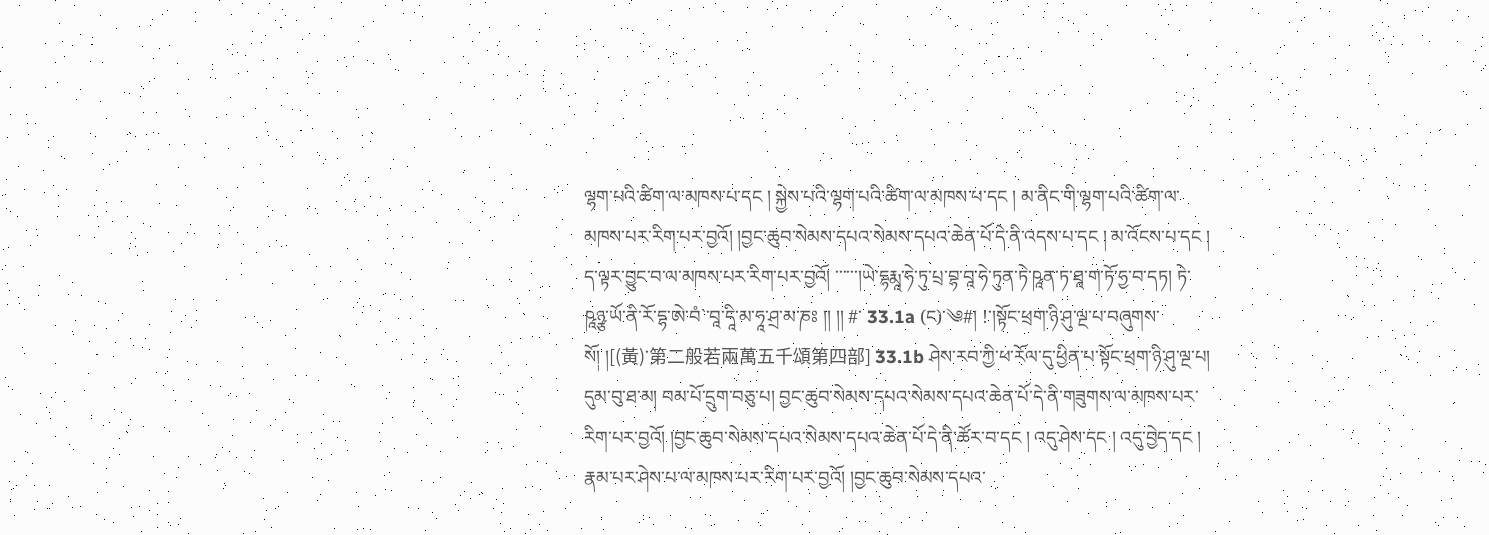ལྷག་པའི་ཚིག་ལ་མཁས་པ་དང ། སྐྱེས་པའི་ལྷག་པའི་ཚིག་ལ་མཁས་པ་དང ། མ་ནིང་གི་ལྷག་པའི་ཚིག་ལ་མཁས་པར་རིག་པར་བྱའོ། །བྱང་ཆུབ་སེམས་དཔའ་སེམས་དཔའ་ཆེན་པོ་དེ་ནི་འདས་པ་དང ། མ་འོངས་པ་དང ། ད་ལྟར་བྱུང་བ་ལ་མཁས་པར་རིག་པར་བྱའོ། ་་་་་་།ཡེ་དྷརྨཱ་ཧེ་ཏུ་པྲ་བྷ་བཱ་ཧེ་ཏུན་ཏེ་ཥཱན་ཏ་ཐཱ་ག་ཏོ་ཧྱ་བ་དཏ། ཏེ་ཥཱཉྩ་ཡོ་ནི་རོ་དྷ་ཨེ་བཾ`་བཱ་དཱི་མ་ཧཱ་ཤྲ་མ་ཎཿ །། །། #་ 33.1a (ང)་༄#། !་།སྟོང་ཕྲག་ཉི་ཤུ་ལྔ་པ་བཞུགས་སོ། །[(黃)་第二般若兩萬五千頌第四部] 33.1b ཤེས་རབ་ཀྱི་ཕ་རོལ་དུ་ཕྱིན་པ་སྟོང་ཕྲག་ཉི་ཤུ་ལྔ་པ། དུམ་བུ་ཐ་མ། བམ་པོ་དྲུག་བཅུ་པ། བྱང་ཆུབ་སེམས་དཔའ་སེམས་དཔའ་ཆེན་པོ་དེ་ནི་གཟུགས་ལ་མཁས་པར་རིག་པར་བྱའོ། །བྱང་ཆུབ་སེམས་དཔའ་སེམས་དཔའ་ཆེན་པོ་དེ་ནི་ཚོར་བ་དང ། འདུ་ཤེས་དང ། འདུ་བྱེད་དང ། རྣམ་པར་ཤེས་པ་ལ་མཁས་པར་རིག་པར་བྱའོ། །བྱང་ཆུབ་སེམས་དཔའ་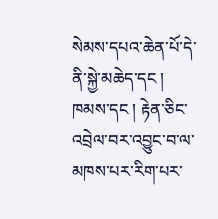སེམས་དཔའ་ཆེན་པོ་དེ་ནི་སྐྱེ་མཆེད་དང ། ཁམས་དང ། རྟེན་ཅིང་འབྲེལ་བར་འབྱུང་བ་ལ་མཁས་པར་རིག་པར་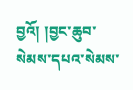བྱའོ། །བྱང་ཆུབ་སེམས་དཔའ་སེམས་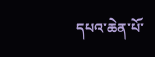དཔའ་ཆེན་པོ་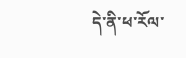དེ་ནི་ཕ་རོལ་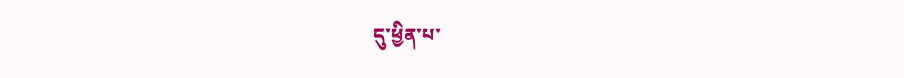དུ་ཕྱིན་པ་